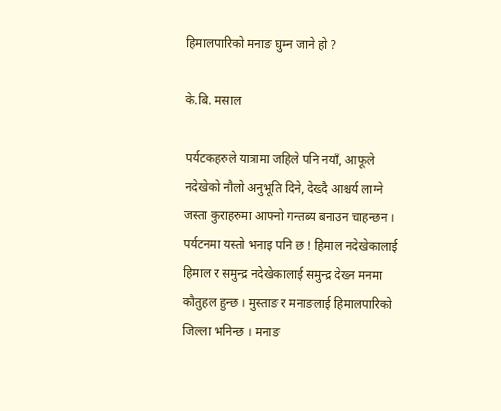हिमालपारिको मनाङ घुम्न जाने हो ?

के.बि. मसाल

पर्यटकहरुले यात्रामा जहिले पनि नयाँ, आफूले नदेखेको नौलो अनुभूति दिने, देख्दै आश्चर्य लाग्ने जस्ता कुराहरुमा आफ्नो गन्तब्य बनाउन चाहन्छन । पर्यटनमा यस्तो भनाइ पनि छ ! हिमाल नदेखेकालाई हिमाल र समुन्द्र नदेखेकालाई समुन्द्र देख्न मनमा कौतुहल हुन्छ । मुस्ताङ र मनाङलाई हिमालपारिको जिल्ला भनिन्छ । मनाङ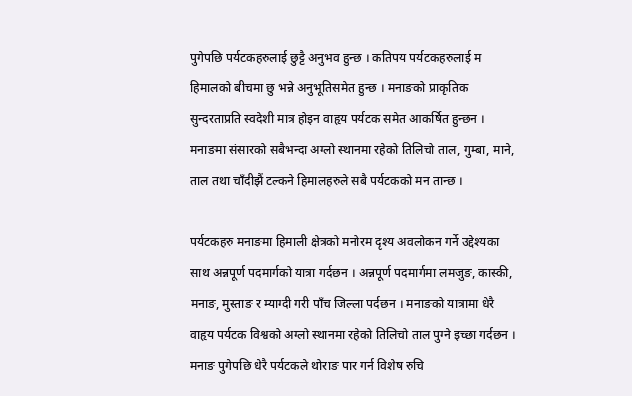पुगेपछि पर्यटकहरुलाई छुट्टै अनुभव हुन्छ । कतिपय पर्यटकहरुलाई म हिमालको बीचमा छु भन्ने अनुभूतिसमेत हुन्छ । मनाङको प्राकृतिक सुन्दरताप्रति स्वदेशी मात्र होइन वाहृय पर्यटक समेत आकर्षित हुन्छन । मनाङमा संसारको सबैभन्दा अग्लो स्थानमा रहेको तिलिचो ताल, गुम्बा, माने, ताल तथा चाँदीझैं टल्कने हिमालहरुले सबै पर्यटकको मन तान्छ ।

पर्यटकहरु मनाङमा हिमाली क्षेत्रको मनोरम दृश्य अवलोकन गर्ने उद्देश्यका साथ अन्नपूर्ण पदमार्गको यात्रा गर्दछन । अन्नपूर्ण पदमार्गमा लमजुङ, कास्की, मनाङ, मुस्ताङ र म्याग्दी गरी पाँच जिल्ला पर्दछन । मनाङको यात्रामा धेरै वाहृय पर्यटक विश्वको अग्लो स्थानमा रहेको तिलिचो ताल पुग्ने इच्छा गर्दछन । मनाङ पुगेपछि धेरै पर्यटकले थोराङ पार गर्न विशेष रुचि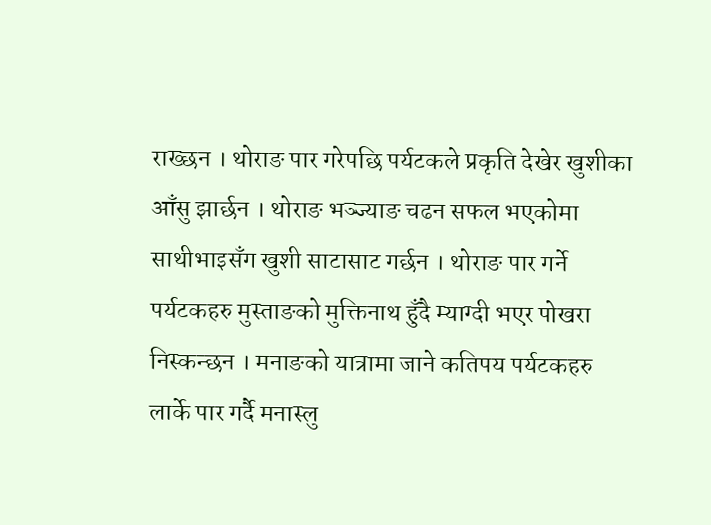राख्छन । थोराङ पार गरेपछि पर्यटकले प्रकृति देखेर खुशीका आँसु झार्छन । थोराङ भञ्ज्याङ चढन सफल भएकोमा साथीभाइसँग खुशी साटासाट गर्छन । थोराङ पार गर्ने पर्यटकहरु मुस्ताङको मुक्तिनाथ हुँदै म्याग्दी भएर पोखरा निस्कन्छन । मनाङको यात्रामा जाने कतिपय पर्यटकहरु लार्के पार गर्दै मनास्लु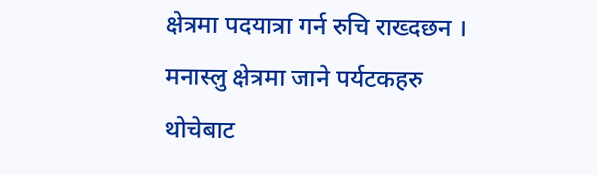क्षेत्रमा पदयात्रा गर्न रुचि राख्दछन । मनास्लु क्षेत्रमा जाने पर्यटकहरु थोचेबाट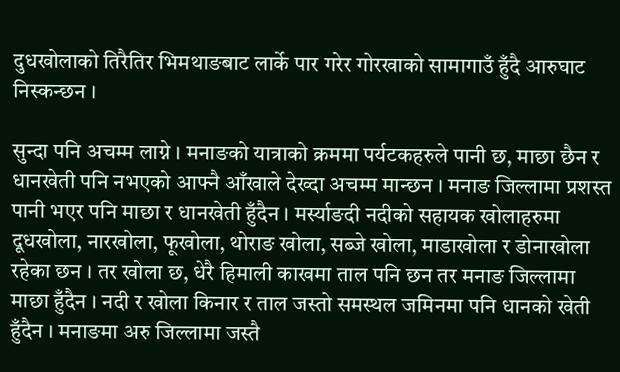दुधखोलाको तिरैतिर भिमथाङबाट लार्के पार गरेर गोरखाको सामागाउँ हुँदै आरुघाट निस्कन्छन ।

सुन्दा पनि अचम्म लाग्ने । मनाङको यात्राको क्रममा पर्यटकहरुले पानी छ, माछा छैन र धानखेती पनि नभएको आफ्नै आँखाले देख्दा अचम्म मान्छन । मनाङ जिल्लामा प्रशस्त पानी भएर पनि माछा र धानखेती हुँदैन । मर्स्याङदी नदीको सहायक खोलाहरुमा दूधखोला, नारखोला, फूखोला, थोराङ खोला, सब्जे खोला, माडाखोला र डोनाखोला रहेका छन । तर खोला छ, धेरै हिमाली काखमा ताल पनि छन तर मनाङ जिल्लामा माछा हुँदैन । नदी र खोला किनार र ताल जस्तो समस्थल जमिनमा पनि धानको खेती हुँदैन । मनाङमा अरु जिल्लामा जस्तै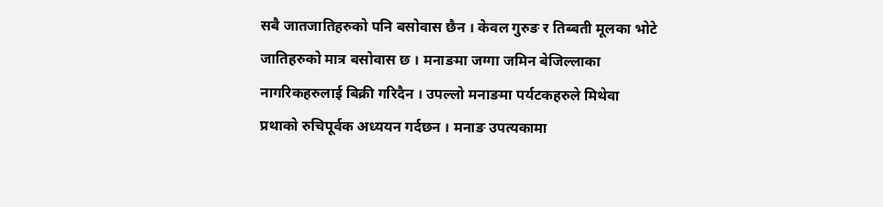सबै जातजातिहरुको पनि बसोवास छैन । केवल गुरुङ र तिब्बती मूलका भोटे जातिहरुको मात्र बसोवास छ । मनाङमा जग्गा जमिन बेजिल्लाका नागरिकहरुलाई बिक्री गरिदैन । उपल्लो मनाङमा पर्यटकहरुले मिथेवा प्रथाको रुचिपूर्वक अध्ययन गर्दछन । मनाङ उपत्यकामा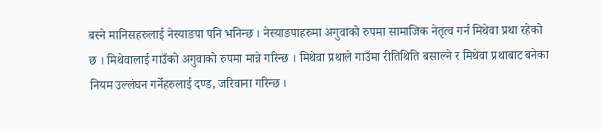बस्ने मानिसहरुलाई नेस्याङपा पनि भनिन्छ । नेस्याङपाहरुमा अगुवाको रुपमा सामाजिक नेतृत्व गर्न मिथेवा प्रथा रहेको छ । मिथेवालाई गाउँको अगुवाको रुपमा मान्ने गरिन्छ । मिथेवा प्रथाले गाउँमा रीतिथिति बसाल्ने र मिथेवा प्रथाबाट बनेका नियम उल्लंघन गर्नेहरुलाई दण्ड, जरिवाना गरिन्छ ।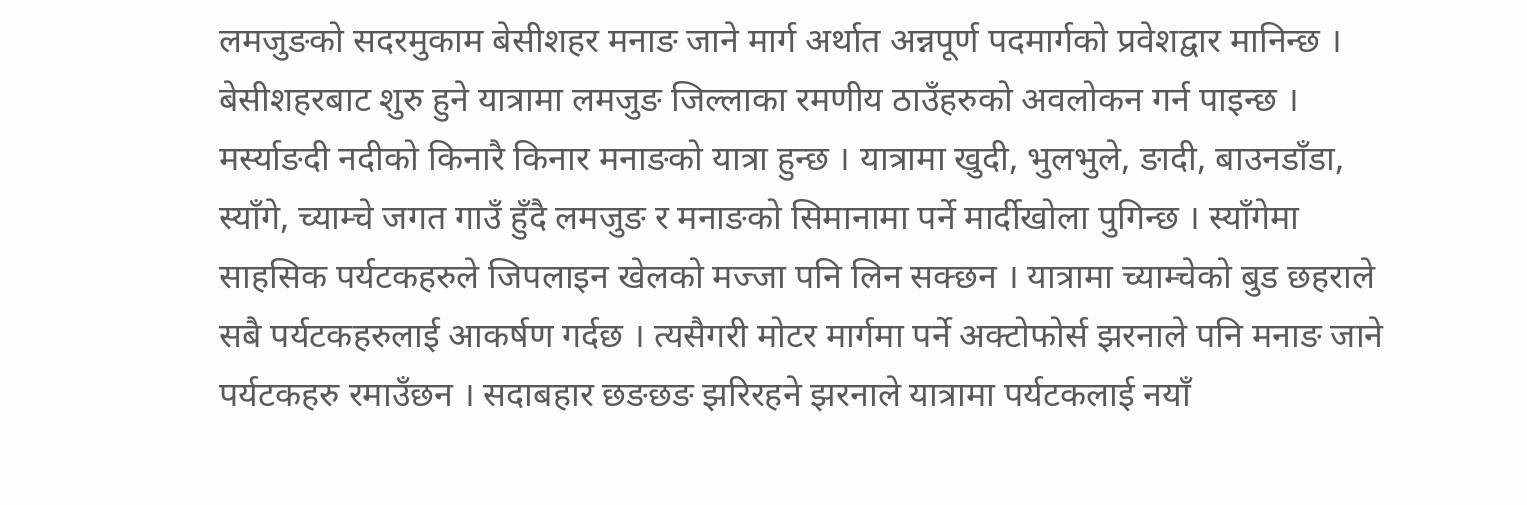लमजुङको सदरमुकाम बेसीशहर मनाङ जाने मार्ग अर्थात अन्नपूर्ण पदमार्गको प्रवेशद्वार मानिन्छ । बेसीशहरबाट शुरु हुने यात्रामा लमजुङ जिल्लाका रमणीय ठाउँहरुको अवलोकन गर्न पाइन्छ । मर्स्याङदी नदीको किनारै किनार मनाङको यात्रा हुन्छ । यात्रामा खुदी, भुलभुले, ङादी, बाउनडाँडा, स्याँगे, च्याम्चे जगत गाउँ हुँदै लमजुङ र मनाङको सिमानामा पर्ने मार्दीखोला पुगिन्छ । स्याँगेमा साहसिक पर्यटकहरुले जिपलाइन खेलको मज्जा पनि लिन सक्छन । यात्रामा च्याम्चेको बुड छहराले सबै पर्यटकहरुलाई आकर्षण गर्दछ । त्यसैगरी मोटर मार्गमा पर्ने अक्टोफोर्स झरनाले पनि मनाङ जाने पर्यटकहरु रमाउँछन । सदाबहार छङछङ झरिरहने झरनाले यात्रामा पर्यटकलाई नयाँ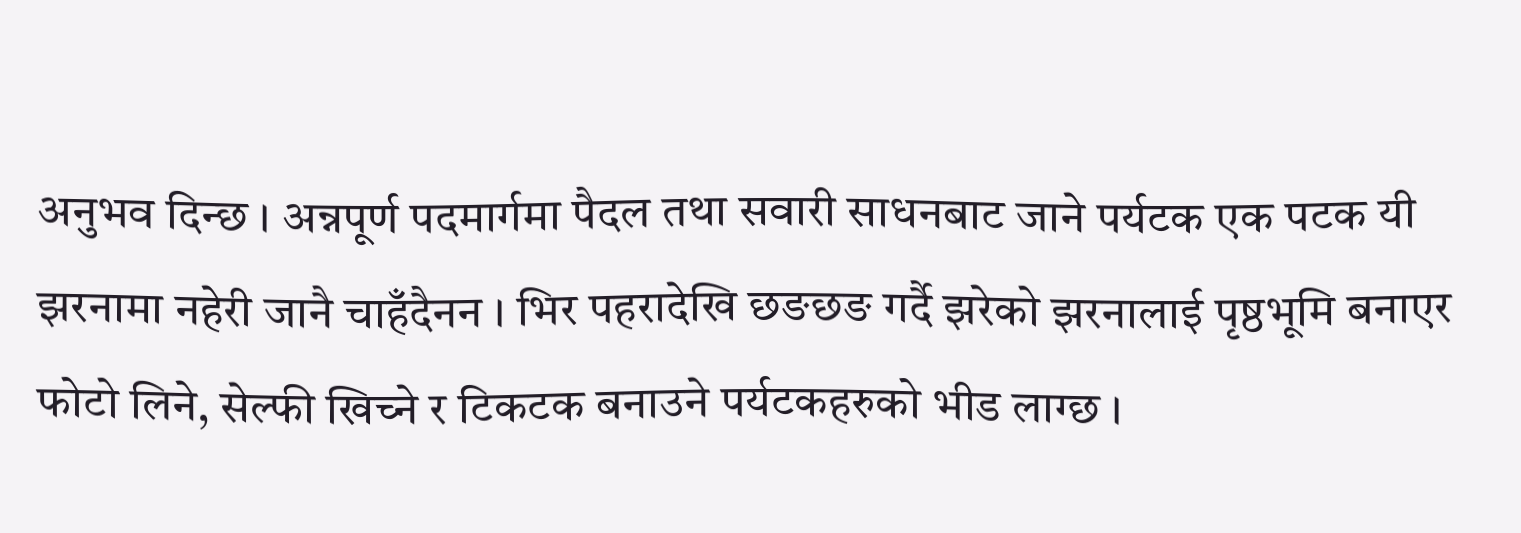अनुभव दिन्छ । अन्नपूर्ण पदमार्गमा पैदल तथा सवारी साधनबाट जाने पर्यटक एक पटक यी झरनामा नहेरी जानै चाहँदैनन । भिर पहरादेखि छङछङ गर्दै झरेको झरनालाई पृष्ठभूमि बनाएर फोटो लिने, सेल्फी खिच्ने र टिकटक बनाउने पर्यटकहरुको भीड लाग्छ ।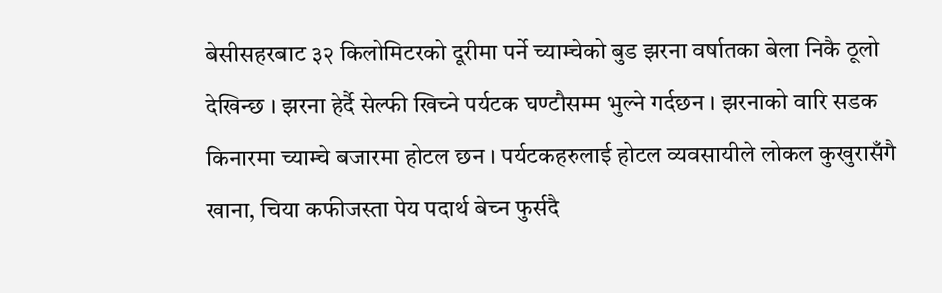बेसीसहरबाट ३२ किलोमिटरको दूरीमा पर्ने च्याम्चेको बुड झरना वर्षातका बेला निकै ठूलो देखिन्छ । झरना हेर्दै सेल्फी खिच्ने पर्यटक घण्टौसम्म भुल्ने गर्दछन । झरनाको वारि सडक किनारमा च्याम्चे बजारमा होटल छन । पर्यटकहरुलाई होटल व्यवसायीले लोकल कुखुरासँगै खाना, चिया कफीजस्ता पेय पदार्थ बेच्न फुर्सदै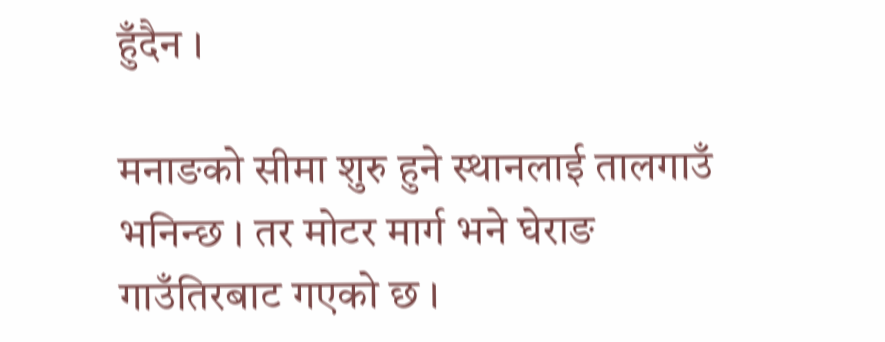हुँदैन ।

मनाङको सीमा शुरु हुने स्थानलाई तालगाउँ भनिन्छ । तर मोटर मार्ग भने घेराङ गाउँतिरबाट गएको छ ।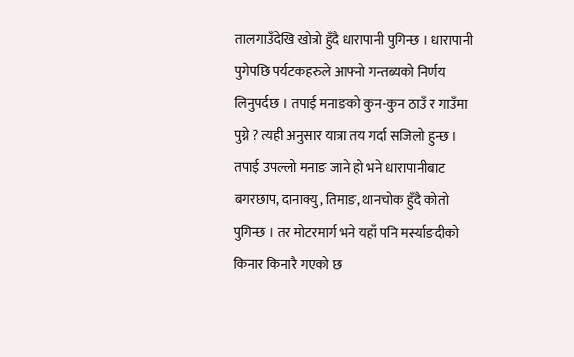तालगाउँदेखि खोत्रो हुँदै धारापानी पुगिन्छ । धारापानी पुगेपछि पर्यटकहरुले आफ्नो गन्तब्यको निर्णय लिनुपर्दछ । तपाई मनाङको कुन-कुन ठाउँ र गाउँमा पुग्ने ? त्यही अनुसार यात्रा तय गर्दा सजिलो हुन्छ । तपाई उपल्लो मनाङ जाने हो भने धारापानीबाट बगरछाप, दानाक्यु, तिमाङ, थानचोक हुँदै कोतो पुगिन्छ । तर मोटरमार्ग भने यहाँ पनि मर्स्याङदीको किनार किनारै गएको छ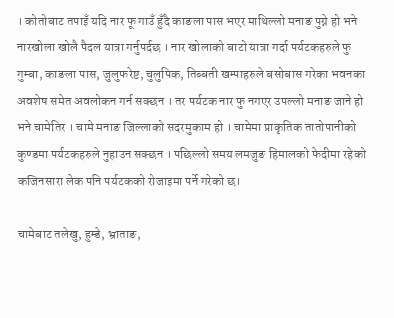। कोतोबाट तपाइँ यदि नार फू गाउँ हुँदै काङला पास भएर माथिल्लो मनाङ पुग्ने हो भने नारखोला खोलै पैदल यात्रा गर्नुपर्दछ । नार खोलाको बाटो यात्रा गर्दा पर्यटकहरुले फु गुम्बा, काङला पास, जुलुफरेष्ट, चुलुपिक, तिब्बती खम्पाहरुले बसोबास गरेका भवनका अवशेष समेत अवलोकन गर्न सक्छन । तर पर्यटक नार फु नगएर उपल्लो मनाङ जाने हो भने चामेतिर । चामे मनाङ जिल्लाको सदरमुकाम हो । चामेमा प्राकृतिक तातोपानीको कुण्डमा पर्यटकहरुले नुहाउन सक्छन । पछिल्लो समय लमजुङ हिमालको फेदीमा रहेको कजिनसारा लेक पनि पर्यटकको रोजाइमा पर्ने गरेको छ।

चामेबाट तलेखु, हुम्डे, भ्राताङ,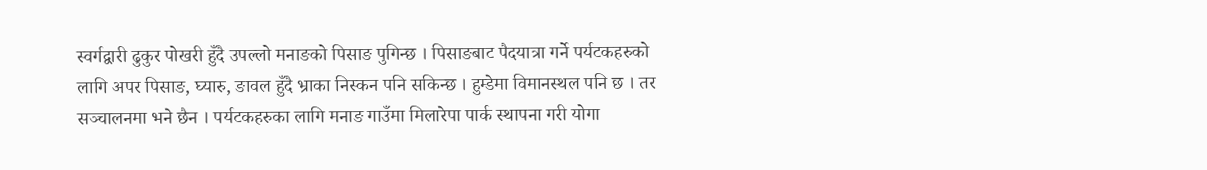स्वर्गद्वारी ढुकुर पोखरी हुँदै उपल्लो मनाङको पिसाङ पुगिन्छ । पिसाङबाट पैदयात्रा गर्ने पर्यटकहरुको लागि अपर पिसाङ, घ्यारु, ङावल हुँदै भ्राका निस्कन पनि सकिन्छ । हुम्डेमा विमानस्थल पनि छ । तर सञ्चालनमा भने छैन । पर्यटकहरुका लागि मनाङ गाउँमा मिलारेपा पार्क स्थापना गरी योगा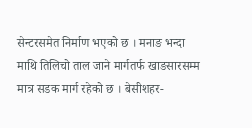सेन्टरसमेत निर्माण भएको छ । मनाङ भन्दा माथि तिलिचो ताल जाने मार्गतर्फ खाङसारसम्म मात्र सडक मार्ग रहेको छ । बेसीशहर-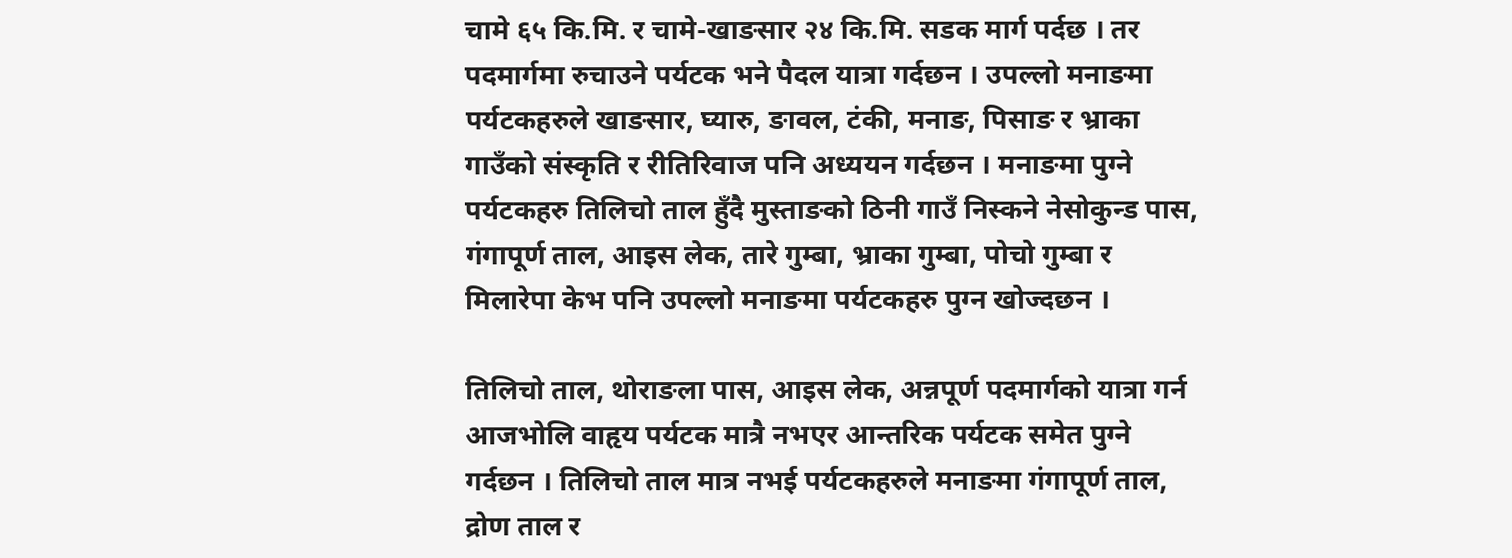चामे ६५ कि.मि. र चामे-खाङसार २४ कि.मि. सडक मार्ग पर्दछ । तर पदमार्गमा रुचाउने पर्यटक भने पैदल यात्रा गर्दछन । उपल्लो मनाङमा पर्यटकहरुले खाङसार, घ्यारु, ङावल, टंकी, मनाङ, पिसाङ र भ्राका गाउँको संस्कृति र रीतिरिवाज पनि अध्ययन गर्दछन । मनाङमा पुग्ने पर्यटकहरु तिलिचो ताल हुँदै मुस्ताङको ठिनी गाउँ निस्कने नेसोकुन्ड पास, गंगापूर्ण ताल, आइस लेक, तारे गुम्बा, भ्राका गुम्बा, पोचो गुम्बा र मिलारेपा केभ पनि उपल्लो मनाङमा पर्यटकहरु पुग्न खोज्दछन ।

तिलिचो ताल, थोराङला पास, आइस लेक, अन्नपूर्ण पदमार्गको यात्रा गर्न आजभोलि वाहृय पर्यटक मात्रै नभएर आन्तरिक पर्यटक समेत पुग्ने गर्दछन । तिलिचो ताल मात्र नभई पर्यटकहरुले मनाङमा गंगापूर्ण ताल, द्रोण ताल र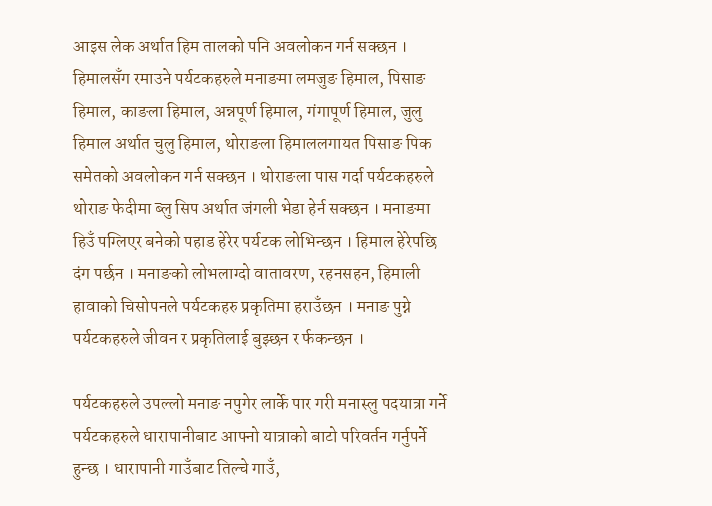आइस लेक अर्थात हिम तालको पनि अवलोकन गर्न सक्छन । हिमालसँग रमाउने पर्यटकहरुले मनाङमा लमजुङ हिमाल, पिसाङ हिमाल, काङला हिमाल, अन्नपूर्ण हिमाल, गंगापूर्ण हिमाल, जुलु हिमाल अर्थात चुलु हिमाल, थोराङला हिमाललगायत पिसाङ पिक समेतको अवलोकन गर्न सक्छन । थोराङला पास गर्दा पर्यटकहरुले थोराङ फेदीमा ब्लु सिप अर्थात जंगली भेडा हेर्न सक्छन । मनाङमा हिउँ पग्लिएर बनेको पहाड हेरेर पर्यटक लोभिन्छन । हिमाल हेरेपछि दंग पर्छन । मनाङको लोभलाग्दो वातावरण, रहनसहन, हिमाली हावाको चिसोपनले पर्यटकहरु प्रकृतिमा हराउँछन । मनाङ पुग्ने पर्यटकहरुले जीवन र प्रकृतिलाई बुझ्छन र र्फकन्छन ।

पर्यटकहरुले उपल्लो मनाङ नपुगेर लार्के पार गरी मनास्लु पदयात्रा गर्ने पर्यटकहरुले धारापानीबाट आफ्नो यात्राको बाटो परिवर्तन गर्नुपर्ने हुन्छ । धारापानी गाउँबाट तिल्चे गाउँ,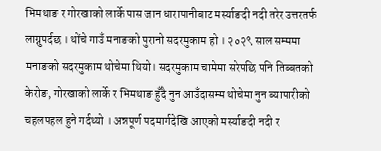भिमथाङ र गोरखाको लार्के पास जान धारापानीबाट मर्स्याङदी नदी तरेर उत्तरतर्फ लाग्नुपर्दछ । थोंचे गाउँ मनाङको पुरानो सदरमुकाम हो । २०२९ साल सम्ममा मनाङको सदरमुकाम थोचेमा थियो। सदरमुकाम चामेमा सरेपछि पनि तिब्बतको केरोङ, गोरखाको लार्के र भिमथाङ हुँदै नुन आउँदासम्म थोचेमा नुन ब्यापारीको चहलपहल हुने गर्दथ्यो । अन्नपूर्ण पदमार्गदेखि आएको मर्स्याङदी नदी र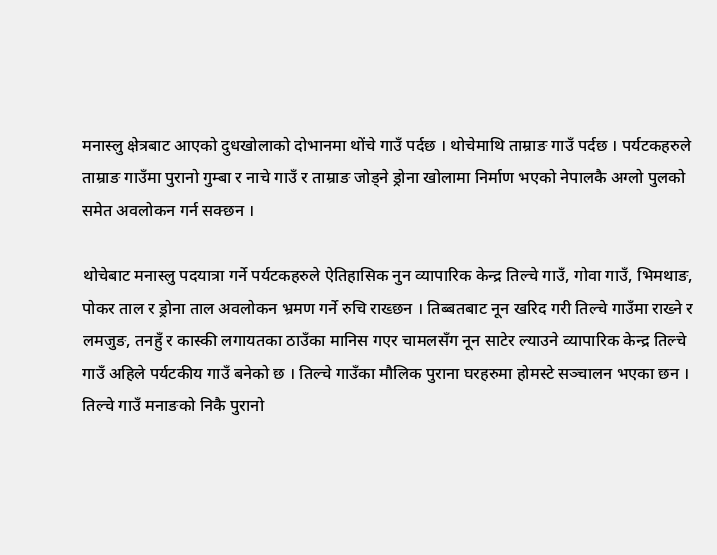मनास्लु क्षेत्रबाट आएको दुधखोलाको दोभानमा थोंचे गाउँ पर्दछ । थोचेमाथि ताम्राङ गाउँ पर्दछ । पर्यटकहरुले ताम्राङ गाउँमा पुरानो गुम्बा र नाचे गाउँ र ताम्राङ जोड्ने ड्रोना खोलामा निर्माण भएको नेपालकै अग्लो पुलको समेत अवलोकन गर्न सक्छन ।

थोचेबाट मनास्लु पदयात्रा गर्ने पर्यटकहरुले ऐतिहासिक नुन व्यापारिक केन्द्र तिल्चे गाउँ, गोवा गाउँ, भिमथाङ, पोकर ताल र ड्रोना ताल अवलोकन भ्रमण गर्ने रुचि राख्छन । तिब्बतबाट नून खरिद गरी तिल्चे गाउँमा राख्ने र लमजुङ, तनहुँ र कास्की लगायतका ठाउँका मानिस गएर चामलसँग नून साटेर ल्याउने व्यापारिक केन्द्र तिल्चे गाउँ अहिले पर्यटकीय गाउँ बनेको छ । तिल्चे गाउँका मौलिक पुराना घरहरुमा होमस्टे सञ्चालन भएका छन । तिल्चे गाउँ मनाङको निकै पुरानो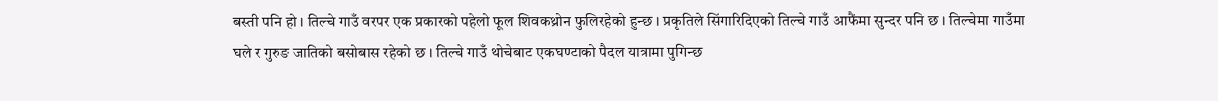बस्ती पनि हो । तिल्चे गाउँ वरपर एक प्रकारको पहेलो फूल शिवकथ्रोन फुलिरहेको हुन्छ । प्रकृतिले सिंगारिदिएको तिल्चे गाउँ आफैंमा सुन्दर पनि छ । तिल्चेमा गाउँमा घले र गुरुङ जातिको बसोबास रहेको छ । तिल्चे गाउँ थोचेबाट एकघण्टाको पैदल यात्रामा पुगिन्छ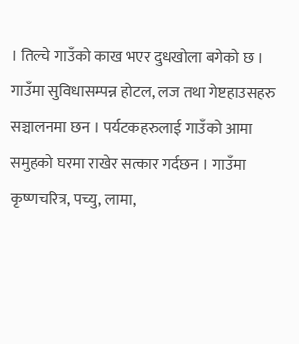। तिल्चे गाउँको काख भएर दुधखोला बगेको छ । गाउँमा सुविधासम्पन्न होटल, लज तथा गेष्टहाउसहरु सञ्चालनमा छन । पर्यटकहरुलाई गाउँको आमा समुहको घरमा राखेर सत्कार गर्दछन । गाउँमा कृष्णचरित्र, पच्यु, लामा,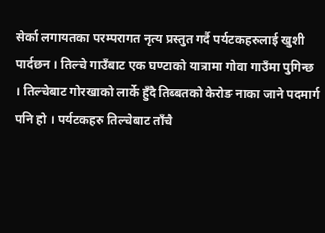सेर्का लगायतका परम्परागत नृत्य प्रस्तुत गर्दै पर्यटकहरुलाई खुशी पार्दछन । तिल्चे गाउँबाट एक घण्टाको यात्रामा गोवा गाउँमा पुगिन्छ । तिल्चेबाट गोरखाको लार्के हुँदै तिब्बतको केरोङ नाका जाने पदमार्ग पनि हो । पर्यटकहरु तिल्चेबाट ताँचै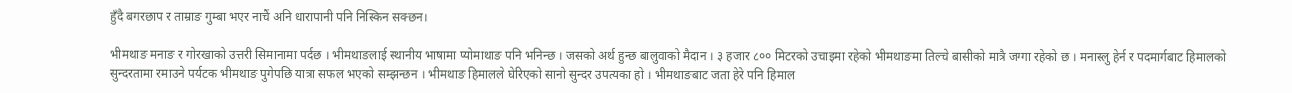हुँदै बगरछाप र ताम्राङ गुम्बा भएर नाचैं अनि धारापानी पनि निस्किन सक्छन।

भीमथाङ मनाङ र गोरखाको उत्तरी सिमानामा पर्दछ । भीमथाङलाई स्थानीय भाषामा प्योमाथाङ पनि भनिन्छ । जसको अर्थ हुन्छ बालुवाको मैदान । ३ हजार ८०० मिटरको उचाइमा रहेको भीमथाङमा तिल्चे बासीको मात्रै जग्गा रहेको छ । मनास्लु हेर्न र पदमार्गबाट हिमालको सुन्दरतामा रमाउने पर्यटक भीमथाङ पुगेपछि यात्रा सफल भएको सम्झन्छन । भीमथाङ हिमालले घेरिएको सानो सुन्दर उपत्यका हो । भीमथाङबाट जता हेरे पनि हिमाल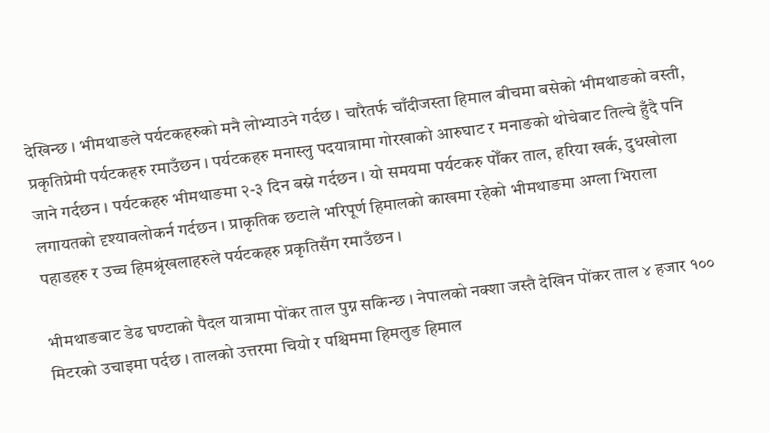देखिन्छ । भीमथाङले पर्यटकहरुको मनै लोभ्याउने गर्दछ । चारैतर्फ चाँदीजस्ता हिमाल बीचमा बसेको भीमथाङको वस्ती, प्रकृतिप्रेमी पर्यटकहरु रमाउँछन । पर्यटकहरु मनास्लु पदयात्रामा गोरखाको आरुघाट र मनाङको थोचेबाट तिल्चे हुँदै पनि जाने गर्दछन । पर्यटकहरु भीमथाङमा २-३ दिन बस्ने गर्दछन । यो समयमा पर्यटकरु पोँकर ताल, हरिया खर्क, दुधखोला लगायतको दृश्यावलोकर्न गर्दछन । प्राकृतिक छटाले भरिपूर्ण हिमालको काखमा रहेको भीमथाङमा अग्ला भिराला पहाडहरु र उच्च हिमश्रृंखलाहरुले पर्यटकहरु प्रकृतिसँग रमाउँछन ।

भीमथाङबाट डेढ घण्टाको पैदल यात्रामा पोंकर ताल पुग्न सकिन्छ । नेपालको नक्शा जस्तै देखिन पोंकर ताल ४ हजार १०० मिटरको उचाइमा पर्दछ । तालको उत्तरमा चियो र पश्चिममा हिमलुङ हिमाल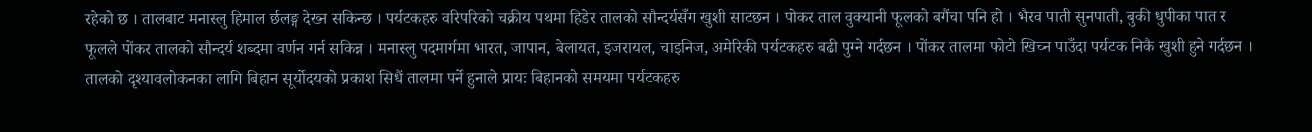रहेको छ । तालबाट मनास्लु हिमाल र्छलङ्ग देख्न सकिन्छ । पर्यटकहरु वरिपरिको चक्रीय पथमा हिडेर तालको सौन्दर्यसँग खुशी साटछन । पोकर ताल वुक्यानी फूलको बगैंचा पनि हो । भैरव पाती सुनपाती, बुकी धुपीका पात र फूलले पोंकर तालको सौन्दर्य शब्दमा वर्णन गर्न सकिन्न । मनास्लु पदमार्गमा भारत, जापान, बेलायत, इजरायल, चाइनिज, अमेरिकी पर्यटकहरु बढी पुग्ने गर्दछन । पोंकर तालमा फोटो खिच्न पाउँदा पर्यटक निकै खुशी हुने गर्दछन । तालको दृश्यावलोकनका लागि बिहान सूर्योदयको प्रकाश सिधैं तालमा पर्ने हुनाले प्रायः बिहानको समयमा पर्यटकहरु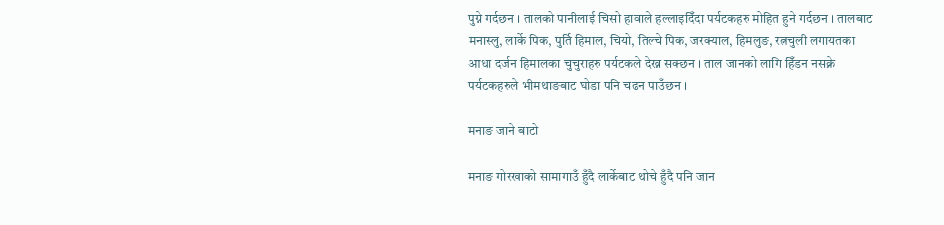पुग्ने गर्दछन । तालको पानीलाई चिसो हावाले हल्लाइदिँदा पर्यटकहरु मोहित हुने गर्दछन । तालबाट मनास्लु, लार्के पिक, पुर्ति हिमाल, चियो, तिल्चे पिक, जरक्याल, हिमलुङ, रत्नचुली लगायतका आधा दर्जन हिमालका चुचुराहरु पर्यटकले देख्न सक्छन । ताल जानको लागि हिँडन नसक्ने पर्यटकहरुले भीमथाङबाट घोडा पनि चढन पाउँछन ।

मनाङ जाने बाटो

मनाङ गोरखाको सामागाउँ हुँदै लार्केबाट थोचे हुँदै पनि जान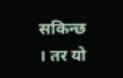सकिन्छ । तर यो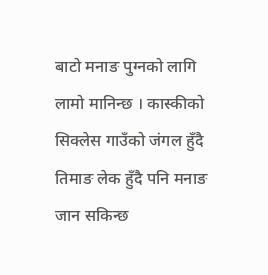बाटो मनाङ पुग्नको लागि लामो मानिन्छ । कास्कीको सिक्लेस गाउँको जंगल हुँदै तिमाङ लेक हुँदै पनि मनाङ जान सकिन्छ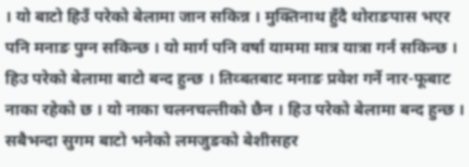। यो बाटो हिउँ परेको बेलामा जान सकिन्न । मुक्तिनाथ हुँदै थोराङपास भएर पनि मनाङ पुग्न सकिन्छ । यो मार्ग पनि वर्षा याममा मात्र यात्रा गर्न सकिन्छ । हिउ परेको बेलामा बाटो बन्द हुन्छ । तिव्बतबाट मनाङ प्रवेश गर्ने नार-फूबाट नाका रहेको छ । यो नाका चलनचल्तीको छैन । हिउ परेको बेलामा बन्द हुन्छ । सबैभन्दा सुगम बाटो भनेको लमजुङको बेशीसहर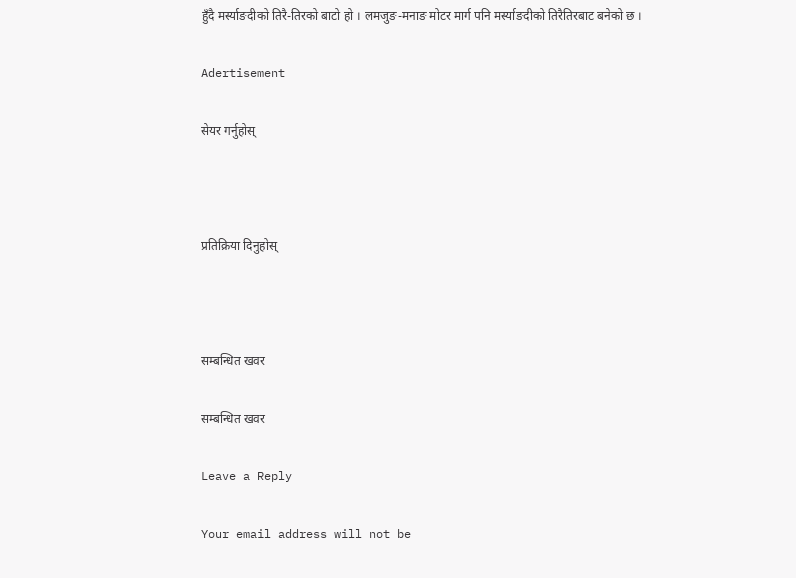हुँदै मर्स्याङदीको तिरै-तिरको बाटो हो । लमजुङ-मनाङ मोटर मार्ग पनि मर्स्याङदीको तिरैतिरबाट बनेको छ ।

Adertisement

सेयर गर्नुहोस्



प्रतिक्रिया दिनुहोस्



सम्बन्धित खवर

सम्बन्धित खवर

Leave a Reply

Your email address will not be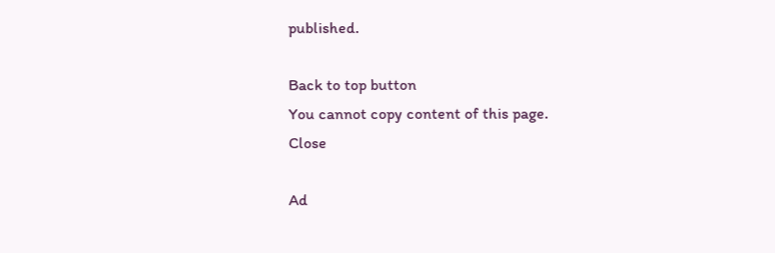published.

Back to top button
You cannot copy content of this page.
Close

Ad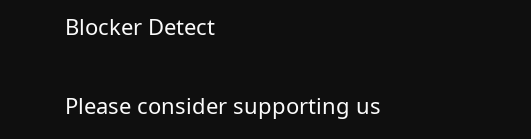Blocker Detect

Please consider supporting us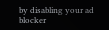by disabling your ad blocker